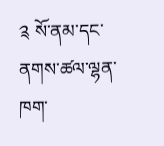༉ སོ་ནམ་དང་ ནགས་ཚལ་ལྷན་ཁག་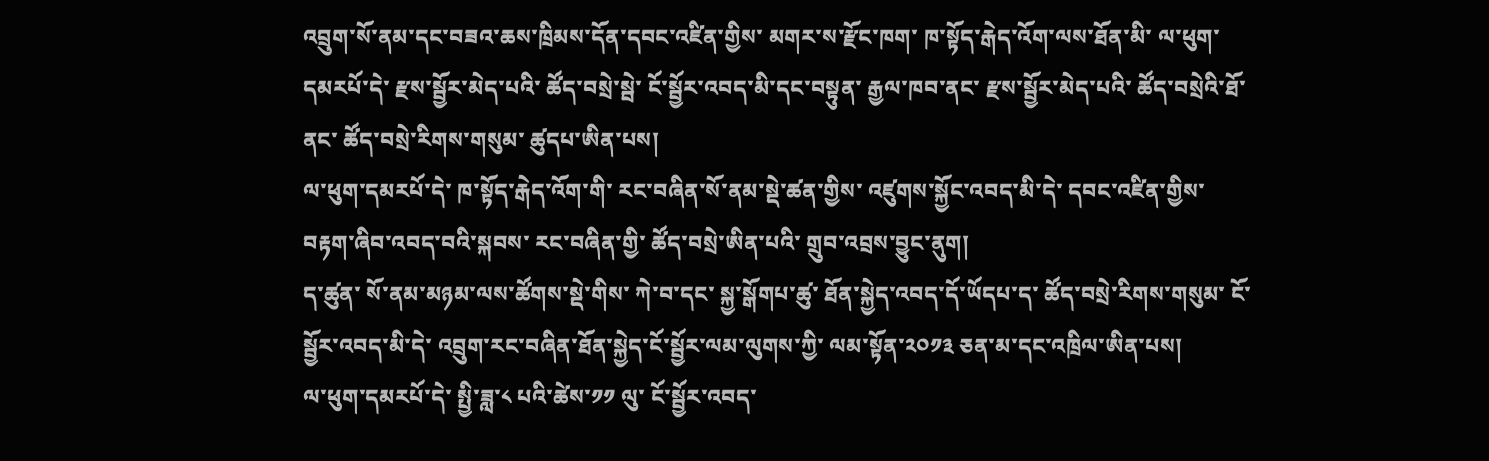འབྲུག་སོ་ནམ་དང་བཟའ་ཆས་ཁྲིམས་དོན་དབང་འཛིན་གྱིས་ མགར་ས་རྫོང་ཁག་ ཁ་སྟོད་རྒེད་འོག་ལས་ཐོན་མི་ ལ་ཕུག་དམརཔོ་དེ་ རྫས་སྦྱོར་མེད་པའི་ ཚོད་བསྲེ་སྦེ་ ངོ་སྦྱོར་འབད་མི་དང་བསྟུན་ རྒྱལ་ཁབ་ནང་ རྫས་སྦྱོར་མེད་པའི་ ཚོད་བསྲེའི་ཐོ་ནང་ ཚོད་བསྲེ་རིགས་གསུམ་ ཚུདཔ་ཨིན་པས།
ལ་ཕུག་དམརཔོ་དེ་ ཁ་སྟོད་རྒེད་འོག་གི་ རང་བཞིན་སོ་ནམ་སྡེ་ཚན་གྱིས་ འཛུགས་སྐྱོང་འབད་མི་དེ་ དབང་འཛིན་གྱིས་ བརྟག་ཞིབ་འབད་བའི་སྐབས་ རང་བཞིན་གྱི་ ཚོད་བསྲེ་ཨིན་པའི་ གྲུབ་འབྲས་བྱུང་ནུག།
ད་ཚུན་ སོ་ནམ་མཉམ་ལས་ཚོགས་སྡེ་གིས་ ཀེ་བ་དང་ སྐྱ་སྒོགཔ་ཚུ་ ཐོན་སྐྱེད་འབད་དོ་ཡོདཔ་ད་ ཚོད་བསྲེ་རིགས་གསུམ་ ངོ་སྦྱོར་འབད་མི་དེ་ འབྲུག་རང་བཞིན་ཐོན་སྐྱེད་ངོ་སྦྱོར་ལམ་ལུགས་ཀྱི་ ལམ་སྟོན་༢༠༡༣ ཅན་མ་དང་འཁྲིལ་ཨིན་པས།
ལ་ཕུག་དམརཔོ་དེ་ སྤྱི་ཟླ་༨ པའི་ཚེས་༡༡ ལུ་ ངོ་སྦྱོར་འབད་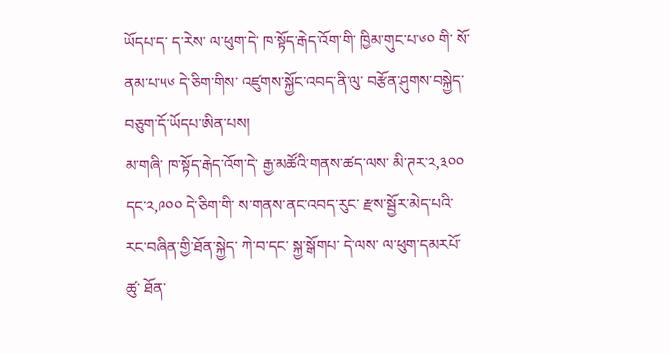ཡོདཔ་ད་ ད་རེས་ ལ་ཕུག་དེ་ ཁ་སྟོད་རྒེད་འོག་གི་ ཁྱིམ་གུང་པ་༦༠ གི་ སོ་ནམ་པ་༥༦ དེ་ཅིག་གིས་ འཛུགས་སྐྱོང་འབད་ནི་ལུ་ བརྩོན་ཤུགས་བསྐྱེད་བཅུག་དོ་ཡོདཔ་ཨིན་པས།
མ་གཞི་ ཁ་སྟོད་རྒེད་འོག་དེ་ རྒྱ་མཚོའི་གནས་ཚད་ལས་ མི་ཊར་༢,༣༠༠ དང་༢,༩༠༠ དེ་ཅིག་གི་ ས་གནས་ནང་འབད་རུང་ རྫས་སྦྱོར་མེད་པའི་ རང་བཞིན་གྱི་ཐོན་སྐྱེད་ ཀེ་བ་དང་ སྐྱ་སྒོགཔ་ དེ་ལས་ ལ་ཕུག་དམརཔོ་ཚུ་ ཐོན་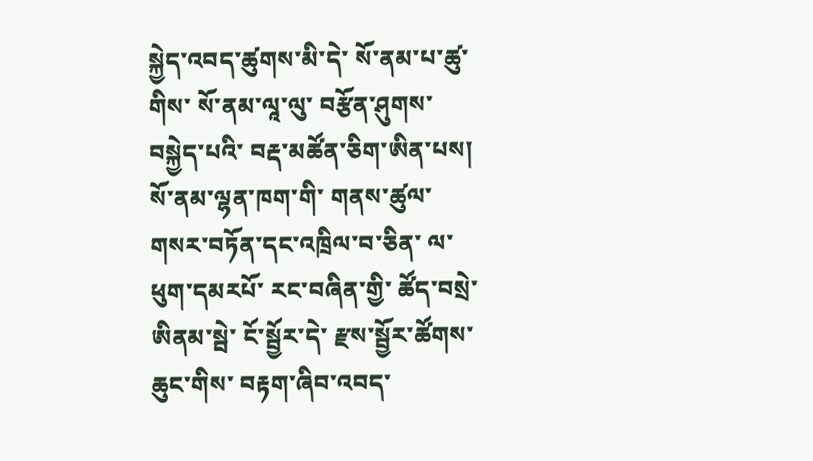སྐྱེད་འབད་ཚུགས་མི་དེ་ སོ་ནམ་པ་ཚུ་གིས་ སོ་ནམ་ལཱ་ལུ་ བརྩོན་ཤུགས་བསྐྱེད་པའི་ བརྡ་མཚོན་ཅིག་ཨིན་པས།
སོ་ནམ་ལྷན་ཁག་གི་ གནས་ཚུལ་གསར་བཏོན་དང་འཁྲིལ་བ་ཅིན་ ལ་ཕུག་དམརཔོ་ རང་བཞིན་གྱི་ ཚོད་བསྲེ་ཨིནམ་སྦེ་ ངོ་སྦྱོར་དེ་ རྫས་སྦྱོར་ཚོགས་ཆུང་གིས་ བརྟག་ཞིབ་འབད་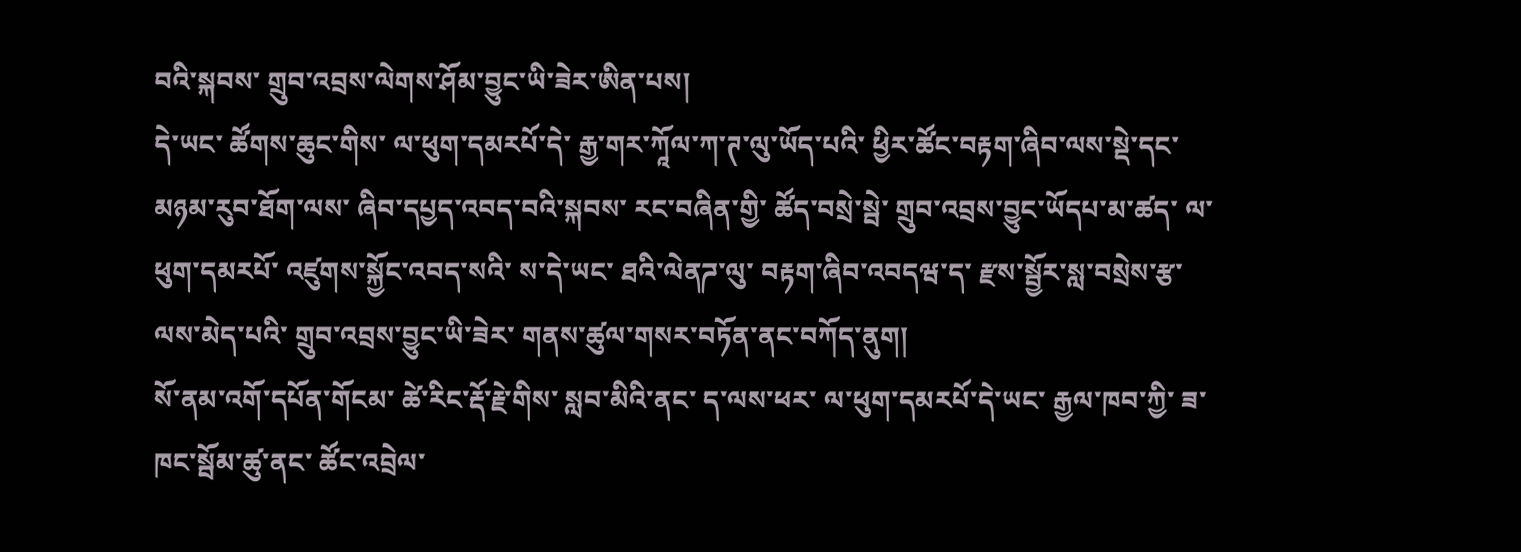བའི་སྐབས་ གྲུབ་འབྲས་ལེགས་ཤོམ་བྱུང་ཡི་ཟེར་ཨིན་པས།
དེ་ཡང་ ཚོགས་ཆུང་གིས་ ལ་ཕུག་དམརཔོ་དེ་ རྒྱ་གར་ཀཱོལ་ཀ་ཊ་ལུ་ཡོད་པའི་ ཕྱིར་ཚོང་བརྟག་ཞིབ་ལས་སྡེ་དང་མཉམ་རུབ་ཐོག་ལས་ ཞིབ་དཔྱད་འབད་བའི་སྐབས་ རང་བཞིན་གྱི་ ཚོད་བསྲེ་སྦེ་ གྲུབ་འབྲས་བྱུང་ཡོདཔ་མ་ཚད་ ལ་ཕུག་དམརཔོ་ འཛུགས་སྐྱོང་འབད་སའི་ ས་དེ་ཡང་ ཐའི་ལེནཌ་ལུ་ བརྟག་ཞིབ་འབདཝ་ད་ རྫས་སྦྱོར་སླ་བསྲེས་རྩ་ལས་མེད་པའི་ གྲུབ་འབྲས་བྱུང་ཡི་ཟེར་ གནས་ཚུལ་གསར་བཏོན་ནང་བཀོད་ནུག།
སོ་ནམ་འགོ་དཔོན་གོངམ་ ཚེ་རིང་རྡོ་རྗེ་གིས་ སླབ་མིའི་ནང་ ད་ལས་ཕར་ ལ་ཕུག་དམརཔོ་དེ་ཡང་ རྒྱལ་ཁབ་ཀྱི་ ཟ་ཁང་སྦོམ་ཚུ་ནང་ ཚོང་འབྲེལ་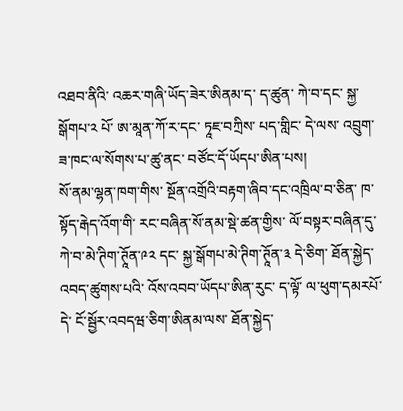འཐབ་ནིའི་ འཆར་གཞི་ཡོད་ཟེར་ཨིནམ་ད་ ད་ཚུན་ ཀེ་བ་དང་ སྐྱ་སྒོགཔ་༢ པོ་ ཨ་མཱན་ཀོ་ར་དང་ ཏཱཇ་བཀྲིས་ པད་གླིང་ དེ་ལས་ འབྲུག་ཟ་ཁང་ལ་སོགས་པ་ཚུ་ནང་ བཙོང་དོ་ཡོདཔ་ཨིན་པས།
སོ་ནམ་ལྷན་ཁག་གིས་ སྔོན་འགྲོའི་བརྟག་ཞིབ་དང་འཁྲིལ་བ་ཅིན་ ཁ་སྟོད་རྒེད་འོག་གི་ རང་བཞིན་སོ་ནམ་སྡེ་ཚན་གྱིས་ ལོ་བསྟར་བཞིན་དུ་ ཀེ་བ་མེ་ཊིག་ཊཱོན་༩༢ དང་ སྐྱ་སྒོགཔ་མེ་ཊིག་ཊཱོན་༣ དེ་ཅིག་ ཐོན་སྐྱེད་འབད་ཚུགས་པའི་ འོས་འབབ་ཡོདཔ་ཨིན་རུང་ ད་ལྟོ་ ལ་ཕུག་དམརཔོ་དེ་ ངོ་སྦྱོར་འབདཝ་ཅིག་ཨིནམ་ལས་ ཐོན་སྐྱེད་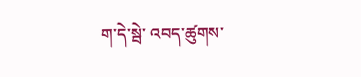ག་དེ་སྦེ་ འབད་ཚུགས་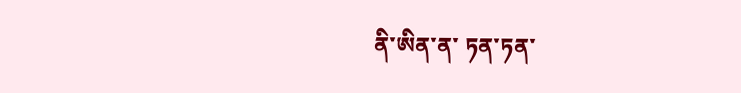ནི་ཨིན་ན་ ཏན་ཏན་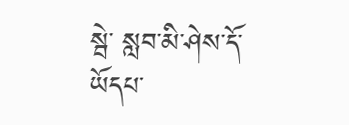སྦེ་ སླབ་མི་ཤེས་དོ་ཡོདཔ་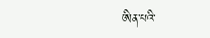ཨིན་པའི་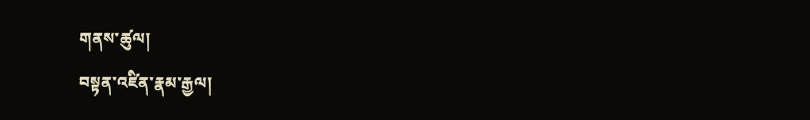གནས་ཚུལ།
བསྟན་འཛིན་རྣམ་རྒྱལ།